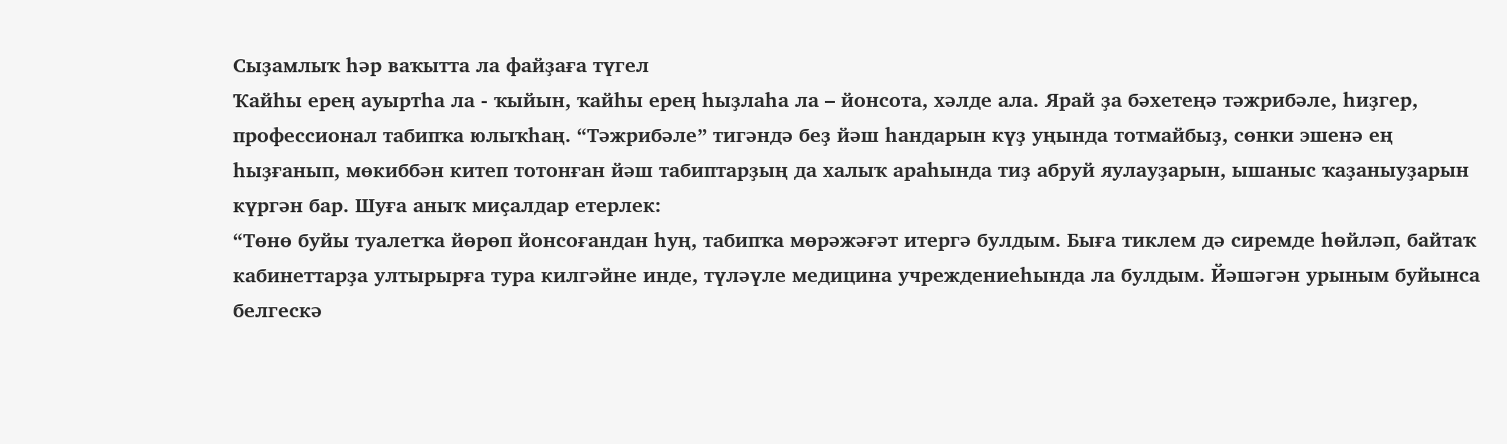Сыҙамлыҡ һәр ваҡытта ла файҙаға түгел
Ҡайһы ерең ауыртһа ла - ҡыйын, ҡайһы ерең һыҙлаһа ла – йонсота, хәлде ала. Ярай ҙа бәхетеңә тәжрибәле, һиҙгер, профессионал табипҡа юлыҡһаң. “Тәжрибәле” тигәндә беҙ йәш һандарын күҙ уңында тотмайбыҙ, сөнки эшенә ең һыҙғанып, мөкиббән китеп тотонған йәш табиптарҙың да халыҡ араһында тиҙ абруй яулауҙарын, ышаныс ҡаҙаныуҙарын күргән бар. Шуға аныҡ миҫалдар етерлек:
“Төнө буйы туалетҡа йөрөп йонсоғандан һуң, табипҡа мөрәжәғәт итергә булдым. Быға тиклем дә сиремде һөйләп, байтаҡ кабинеттарҙа ултырырға тура килгәйне инде, түләүле медицина учреждениеһында ла булдым. Йәшәгән урыным буйынса белгескә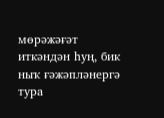мөрәжәғәт иткәндән һуң, бик ныҡ ғәжәпләнергә тура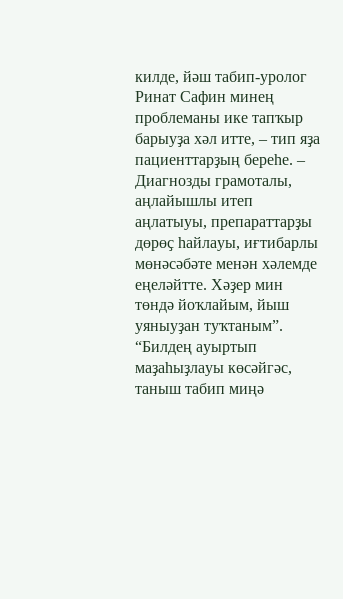килде, йәш табип-уролог Ринат Сафин минең проблеманы ике тапҡыр барыуҙа хәл итте, – тип яҙа пациенттарҙың береһе. – Диагнозды грамоталы, аңлайышлы итеп аңлатыуы, препараттарҙы дөрөҫ һайлауы, иғтибарлы мөнәсәбәте менән хәлемде еңеләйтте. Хәҙер мин төндә йоҡлайым, йыш уяныуҙан туҡтаным”.
“Билдең ауыртып маҙаһыҙлауы көсәйгәс, таныш табип миңә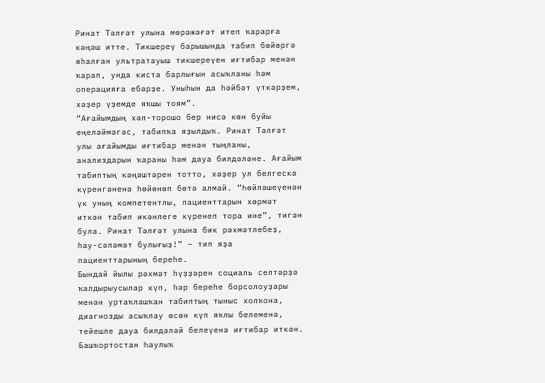Ринат Тәлғәт улына мөрәжәғәт итеп ҡарарға кәңәш итте. Тикшереү барышында табип бөйөргә яһалған ультратауыш тикшереүен иғтибар менән ҡарап, унда киста барлығын асыҡланы һәм операцияға ебәрҙе. Уныһын да һәйбәт үткәрҙем, хәҙер үҙемде яҡшы тоям”.
“Ағайымдың хәл-торошо бер нисә көн буйы еңеләймәгәс, табипҡа яҙылдыҡ. Ринат Тәлғәт улы ағайымды иғтибар менән тыңланы, анализдарын ҡараны һәм дауа билдәләне. Ағайым табиптың кәңәштәрен тотто, хәҙер ул белгескә күренгәненә һөйөнөп бөтә алмай. “Һөйләшеүенән үк уның компетентлы, пациенттарын хөрмәт иткән табип икәнлеге күренеп тора ине”, тигән була. Ринат Тәлғәт улына бик рәхмәтлебеҙ, һау-сәләмәт булығыҙ!” – тип яҙа пациенттарының береһе.
Бындай йылы рәхмәт һүҙҙәрен социаль селтәрҙә ҡалдырыусылар күп, һәр береһе борсолоуҙары менән уртаҡлашҡан табиптың тыныс холҡона, диагнозды асыҡлау өсөн күп яҡлы белеменә, тейешле дауа билдәләй белеүенә иғтибар иткән. Башҡортостан Һаулыҡ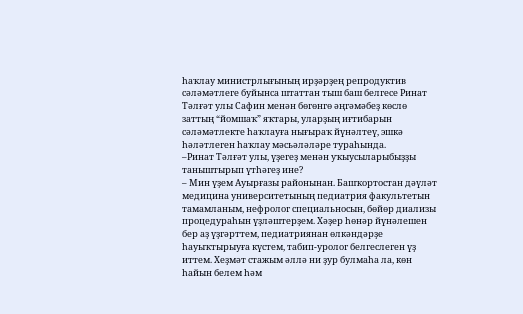һаҡлау министрлығының ирҙәрҙең репродуктив сәләмәтлеге буйынса штаттан тыш баш белгесе Ринат Тәлғәт улы Сафин менән бөгөнгө әңгәмәбеҙ көслө заттың “йомшаҡ” яҡтары, уларҙың иғтибарын сәләмәтлекте һаҡлауға нығыраҡ йүнәлтеү, эшкә һәләтлеген һаҡлау мәсьәләләре тураһында.
–Ринат Тәлғәт улы, үҙегеҙ менән уҡыусыларыбыҙҙы таныштырып үтһәгеҙ ине?
– Мин үҙем Ауырғазы районынан. Башҡортостан дәүләт медицина университетының педиатрия факультетын тамамланым, нефролог специальносын, бөйөр диализы процедураһын үҙләштерҙем. Хәҙер һөнәр йүнәлешен бер аҙ үҙгәрттем, педиатриянан өлкәндәрҙе һауыҡтырыуға күстем, табип-уролог белгеслеген үҙ иттем. Хеҙмәт стажым әллә ни ҙур булмаһа ла, көн һайын белем һәм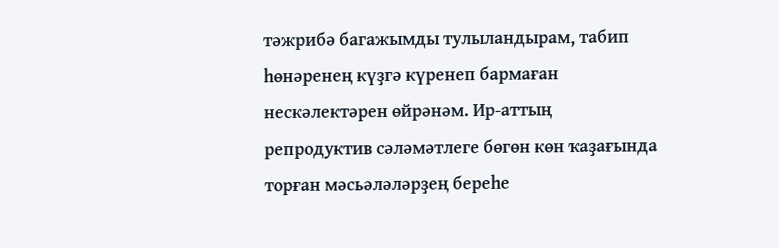тәжрибә багажымды тулыландырам, табип һөнәренең күҙгә күренеп бармаған нескәлектәрен өйрәнәм. Ир-аттың репродуктив сәләмәтлеге бөгөн көн ҡаҙағында торған мәсьәләләрҙең береһе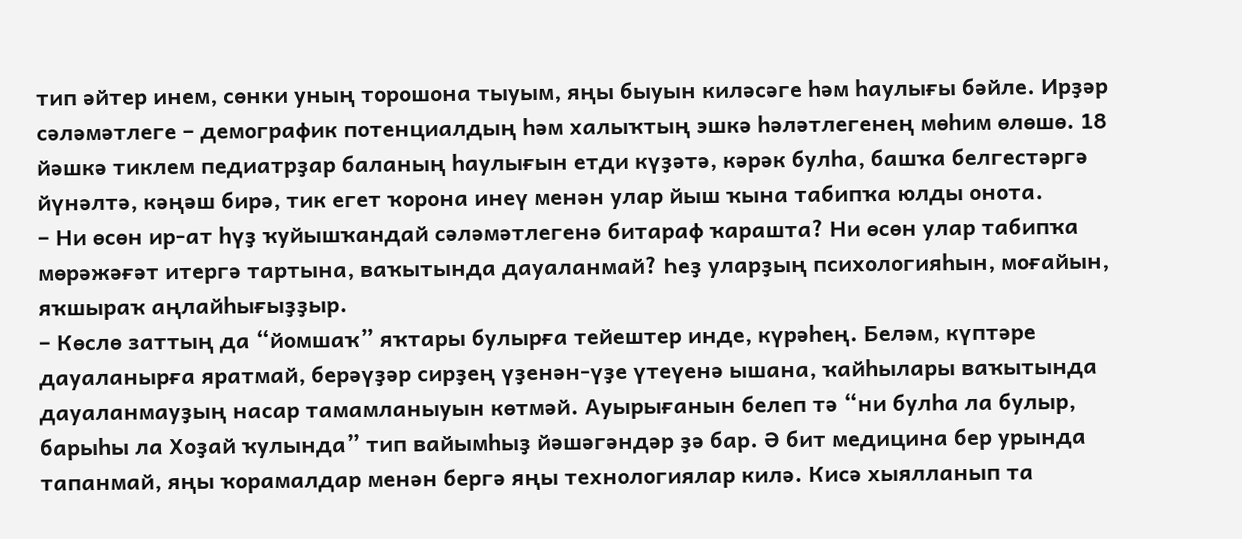тип әйтер инем, сөнки уның торошона тыуым, яңы быуын киләсәге һәм һаулығы бәйле. Ирҙәр сәләмәтлеге – демографик потенциалдың һәм халыҡтың эшкә һәләтлегенең мөһим өлөшө. 18 йәшкә тиклем педиатрҙар баланың һаулығын етди күҙәтә, кәрәк булһа, башҡа белгестәргә йүнәлтә, кәңәш бирә, тик егет ҡорона инеү менән улар йыш ҡына табипҡа юлды онота.
– Ни өсөн ир-ат һүҙ ҡуйышҡандай сәләмәтлегенә битараф ҡарашта? Ни өсөн улар табипҡа мөрәжәғәт итергә тартына, ваҡытында дауаланмай? Һеҙ уларҙың психологияһын, моғайын, яҡшыраҡ аңлайһығыҙҙыр.
– Көслө заттың да “йомшаҡ” яҡтары булырға тейештер инде, күрәһең. Беләм, күптәре дауаланырға яратмай, берәүҙәр сирҙең үҙенән-үҙе үтеүенә ышана, ҡайһылары ваҡытында дауаланмауҙың насар тамамланыуын көтмәй. Ауырығанын белеп тә “ни булһа ла булыр, барыһы ла Хоҙай ҡулында” тип вайымһыҙ йәшәгәндәр ҙә бар. Ә бит медицина бер урында тапанмай, яңы ҡорамалдар менән бергә яңы технологиялар килә. Кисә хыялланып та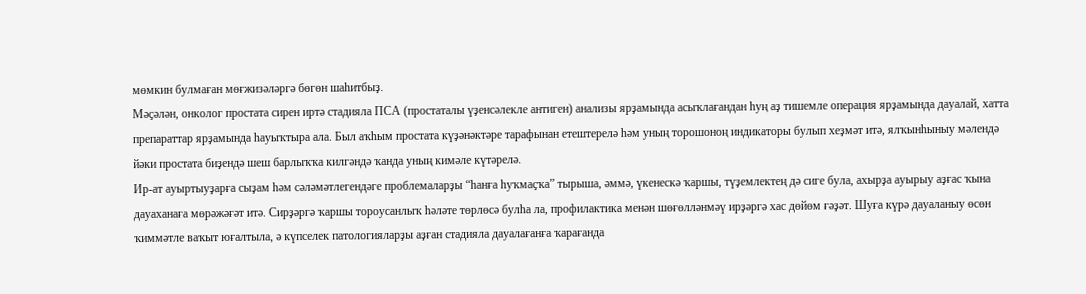мөмкин булмаған мөғжизәләргә бөгөн шаһитбыҙ.
Мәҫәлән, онколог простата сирен иртә стадияла ПСА (простаталы үҙенсәлекле антиген) анализы ярҙамында асыҡлағандан һуң аҙ тишемле операция ярҙамында дауалай, хатта препараттар ярҙамында һауыҡтыра ала. Был аҡһым простата күҙәнәктәре тарафынан етештерелә һәм уның торошоноң индикаторы булып хеҙмәт итә, ялҡынһыныу мәлендә йәки простата биҙендә шеш барлыҡҡа килгәндә ҡанда уның кимәле күтәрелә.
Ир-ат ауыртыуҙарға сыҙам һәм сәләмәтлегендәге проблемаларҙы “һанға һуҡмаҫҡа” тырыша, әммә, үкенескә ҡаршы, түҙемлектең дә сиге була, ахырҙа ауырыу аҙғас ҡына дауаханаға мөрәжәғәт итә. Сирҙәргә ҡаршы тороусанлыҡ һәләте төрлөсә булһа ла, профилактика менән шөғөлләнмәү ирҙәргә хас дөйөм ғәҙәт. Шуға күрә дауаланыу өсөн ҡиммәтле ваҡыт юғалтыла, ә күпселек патологияларҙы аҙған стадияла дауалағанға ҡарағанда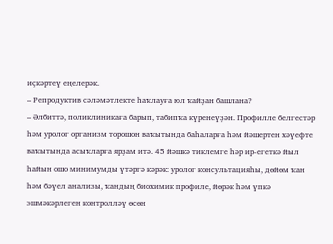иҫкәртеү еңелерәк.
– Репродуктив сәләмәтлекте һаҡлауға юл ҡайҙан башлана?
– Әлбиттә, поликлиникаға барып, табипҡа күренеүҙән. Профилле белгестәр һәм уролог организм торошон ваҡытында баһаларға һәм йәшертен хәүефте ваҡытында асыҡларға ярҙам итә. 45 йәшкә тиклемге һәр ир-егеткә йыл һайын ошо минимумды үтәргә кәрәк: уролог консультацияһы, дөйөм ҡан һәм бәүел анализы, ҡандың биохимик профиле, йөрәк һәм үпкә эшмәкәрлеген контролләү өсөн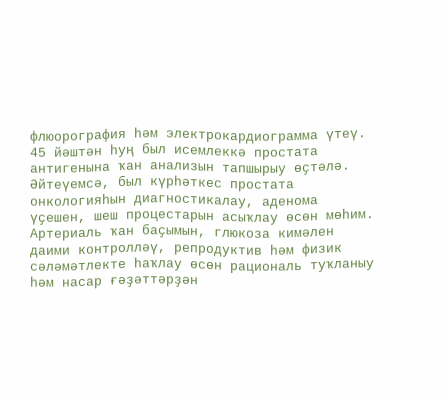флюорография һәм электрокардиограмма үтеү. 45 йәштән һуң был исемлеккә простата антигенына ҡан анализын тапшырыу өҫтәлә. Әйтеүемсә, был күрһәткес простата онкологияһын диагностикалау, аденома үҫешен, шеш процестарын асыҡлау өсөн мөһим.
Артериаль ҡан баҫымын, глюкоза кимәлен даими контролләү, репродуктив һәм физик сәләмәтлекте һаҡлау өсөн рациональ туҡланыу һәм насар ғәҙәттәрҙән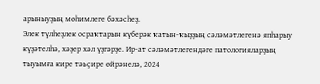арыныуҙың мөһимлеге бәхәсһеҙ.
Элек түлһеҙлек осраҡтарын күберәк ҡатын-ҡыҙҙың сәләмәтлегенә япһарыу күҙәтелһә, хәҙер хәл үҙгәрҙе. Ир-ат сәләмәтлегендәге патологияларҙың тыуымға кире тәьҫире өйрәнелә, 2024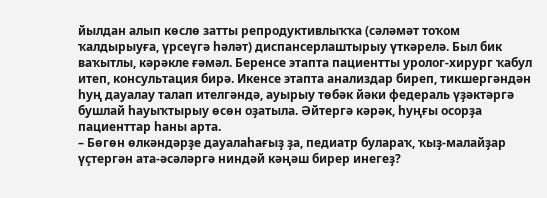йылдан алып көслө затты репродуктивлыҡҡа (сәләмәт тоҡом ҡалдырыуға, үрсеүгә һәләт) диспансерлаштырыу үткәрелә. Был бик ваҡытлы, кәрәкле ғәмәл. Беренсе этапта пациентты уролог-хирург ҡабул итеп, консультация бирә. Икенсе этапта анализдар биреп, тикшергәндән һуң дауалау талап ителгәндә, ауырыу төбәк йәки федераль үҙәктәргә бушлай һауыҡтырыу өсөн оҙатыла. Әйтергә кәрәк, һуңғы осорҙа пациенттар һаны арта.
– Бөгөн өлкәндәрҙе дауалаһағыҙ ҙа, педиатр булараҡ, ҡыҙ-малайҙар үҫтергән ата-әсәләргә ниндәй кәңәш бирер инегеҙ?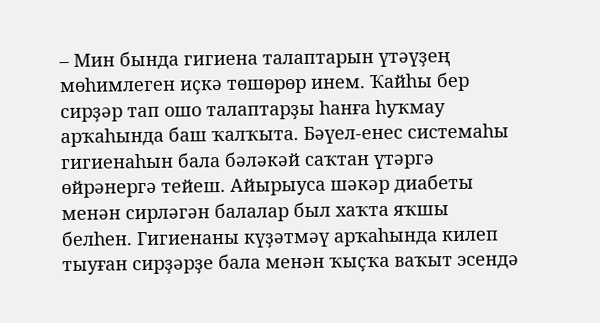– Мин бында гигиена талаптарын үтәүҙең мөһимлеген иҫкә төшөрөр инем. Ҡайһы бер сирҙәр тап ошо талаптарҙы һанға һуҡмау арҡаһында баш ҡалҡыта. Бәүел-енес системаһы гигиенаһын бала бәләкәй саҡтан үтәргә өйрәнергә тейеш. Айырыуса шәкәр диабеты менән сирләгән балалар был хаҡта яҡшы белһен. Гигиенаны күҙәтмәү арҡаһында килеп тыуған сирҙәрҙе бала менән ҡыҫҡа ваҡыт эсендә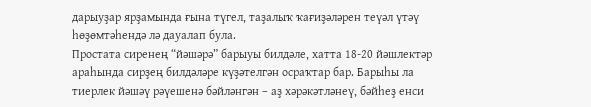дарыуҙар ярҙамында ғына түгел, таҙалыҡ ҡағиҙәләрен теүәл үтәү һөҙөмтәһендә лә дауалап була.
Простата сиренең “йәшәрә” барыуы билдәле, хатта 18-20 йәшлектәр араһында сирҙең билдәләре күҙәтелгән осраҡтар бар. Барыһы ла тиерлек йәшәү рәүешенә бәйләнгән – аҙ хәрәкәтләнеү, бәйһеҙ енси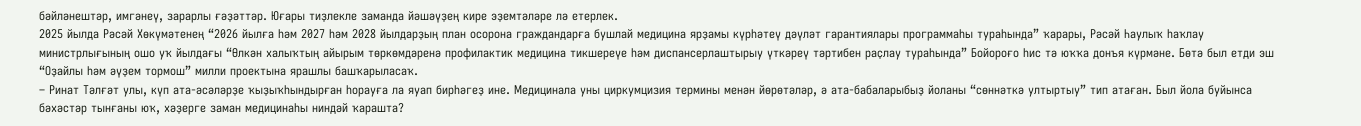бәйләнештәр, имгәнеү, зарарлы ғәҙәттәр. Юғары тиҙлекле заманда йәшәүҙең кире эҙемтәләре лә етерлек.
2025 йылда Рәсәй Хөкүмәтенең “2026 йылға һәм 2027 һәм 2028 йылдарҙың план осорона граждандарға бушлай медицина ярҙамы күрһәтеү дәүләт гарантиялары программаһы тураһында” ҡарары, Рәсәй Һаулыҡ һаҡлау министрлығының ошо уҡ йылдағы “Өлкән халыҡтың айырым төркөмдәренә профилактик медицина тикшереүе һәм диспансерлаштырыу үткәреү тәртибен раҫлау тураһында” Бойороғо һис тә юҡҡа донъя күрмәне. Бөтә был етди эш “Оҙайлы һәм әүҙем тормош” милли проектына ярашлы башҡарыласаҡ.
– Ринат Тәлғәт улы, күп ата-әсәләрҙе ҡыҙыҡһындырған һорауға ла яуап бирһәгеҙ ине. Медицинала уны циркумцизия термины менән йөрөтәләр, ә ата-бабаларыбыҙ йоланы “сөннәткә ултыртыу” тип атаған. Был йола буйынса бәхәстәр тынғаны юҡ, хәҙерге заман медицинаһы ниндәй ҡарашта?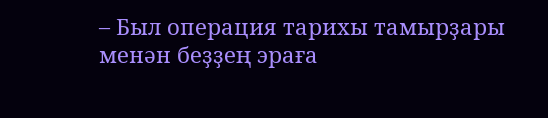– Был операция тарихы тамырҙары менән беҙҙең эраға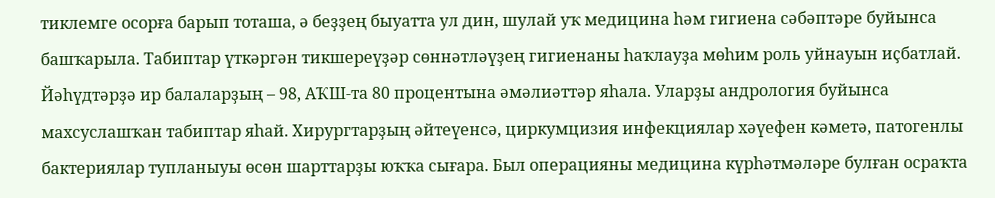тиклемге осорға барып тоташа, ә беҙҙең быуатта ул дин, шулай уҡ медицина һәм гигиена сәбәптәре буйынса башҡарыла. Табиптар үткәргән тикшереүҙәр сөннәтләүҙең гигиенаны һаҡлауҙа мөһим роль уйнауын иҫбатлай. Йәһүдтәрҙә ир балаларҙың – 98, АҠШ-та 80 процентына әмәлиәттәр яһала. Уларҙы андрология буйынса махсуслашҡан табиптар яһай. Хирургтарҙың әйтеүенсә, циркумцизия инфекциялар хәүефен кәметә, патогенлы бактериялар тупланыуы өсөн шарттарҙы юҡҡа сығара. Был операцияны медицина күрһәтмәләре булған осраҡта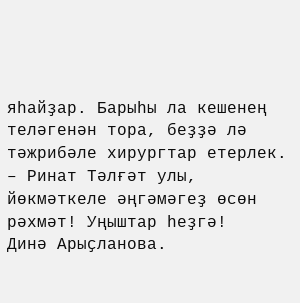яһайҙар. Барыһы ла кешенең теләгенән тора, беҙҙә лә тәжрибәле хирургтар етерлек.
– Ринат Тәлғәт улы, йөкмәткеле әңгәмәгеҙ өсөн рәхмәт! Уңыштар һеҙгә!
Динә Арыҫланова.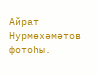Айрат Нурмөхәмәтов фотоһы.